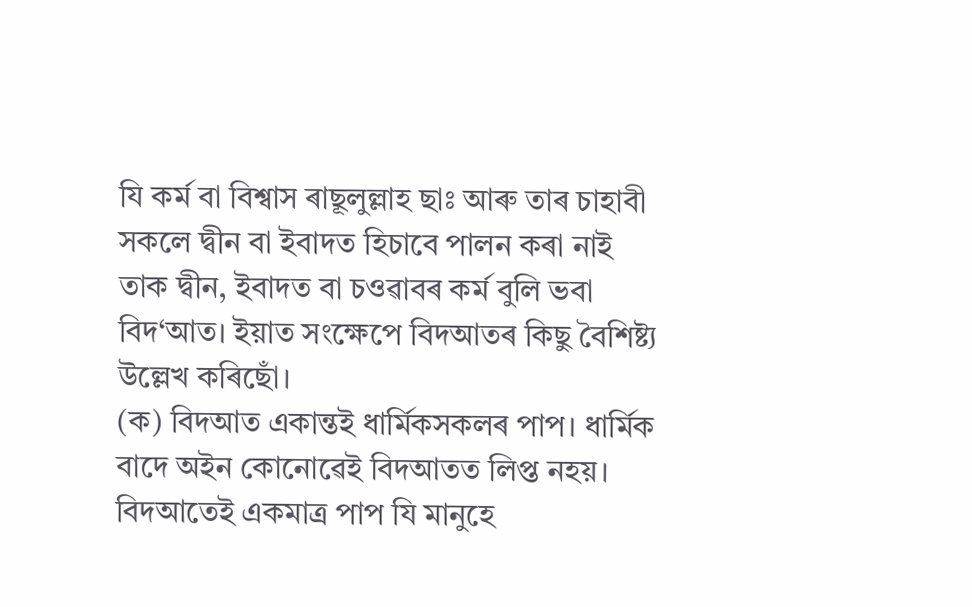যি কর্ম বা বিশ্বাস ৰাছূলুল্লাহ ছাঃ আৰু তাৰ চাহাবী সকলে দ্বীন বা ইবাদত হিচাবে পালন কৰা নাই তাক দ্বীন, ইবাদত বা চওৱাবৰ কর্ম বুলি ভবা বিদ‘আত। ইয়াত সংক্ষেপে বিদআতৰ কিছু বৈশিষ্ট্য উল্লেখ কৰিছোঁ।
(ক) বিদআত একান্তই ধার্মিকসকলৰ পাপ। ধার্মিক বাদে অইন কোনোৱেই বিদআতত লিপ্ত নহয়। বিদআতেই একমাত্র পাপ যি মানুহে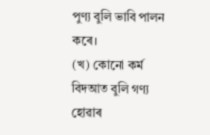পুণ্য বুলি ভাবি পালন কৰে।
(খ) কোনো কর্ম বিদআত বুলি গণ্য হোৱাৰ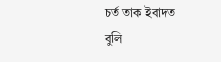চর্ত তাক ইবাদত বুলি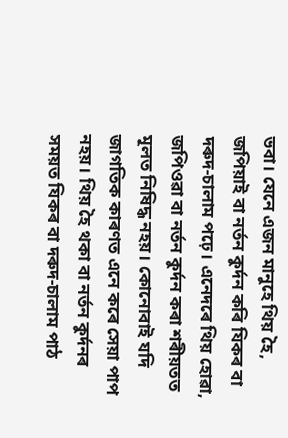ভবা। যেনে এজন মানুহে থিয় হৈ, জপিয়াই বা নর্তন কুর্দন কৰি যিকৰ বা দৰুদ-চালাম পঢ়ে। এনেদৰে থিয় হোৱা, জপিওৱা বা নর্তন কুর্দন কৰা শৰীয়তত মূলত নিষিদ্ধ নহয়। কোনোবাই যদি জাগতিক কাৰণত এনে কৰে সেয়া পাপ নহয়। থিয় হৈ থকা বা নর্তন কুর্দনৰ সময়ত যিকৰ বা দৰুদ-চালাম পাঠ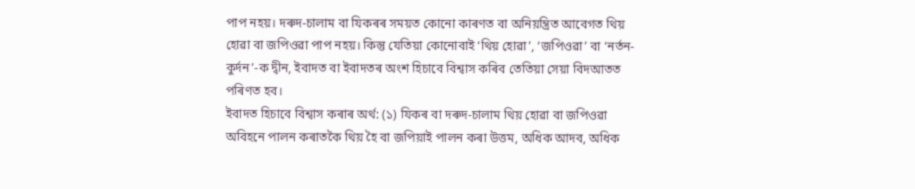পাপ নহয়। দৰুদ-চালাম বা যিকৰৰ সময়ত কোনো কাৰণত বা অনিয়ন্ত্রিত আবেগত থিয় হোৱা বা জপিওৱা পাপ নহয়। কিন্তু যেতিয়া কোনোবাই ‘থিয় হোৱা’, ‘জপিওৱা’ বা ‘নর্তন-কুর্দন’-ক দ্বীন, ইবাদত বা ইবাদতৰ অংশ হিচাবে বিশ্বাস কৰিব তেতিয়া সেয়া বিদআতত পৰিণত হব।
ইবাদত হিচাবে বিশ্বাস কৰাৰ অৰ্থ: (১) যিকৰ বা দৰুদ-চালাম থিয় হোৱা বা জপিওৱা অবিহনে পালন কৰাতকৈ থিয় হৈ বা জপিয়াই পালন কৰা উত্তম, অধিক আদব, অধিক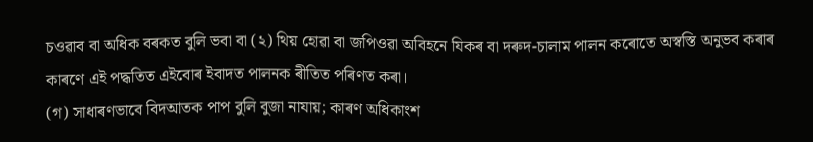চওৱাব বা অধিক বৰকত বুলি ভবা বা (২) থিয় হোৱা বা জপিওৱা অবিহনে যিকৰ বা দৰুদ-চালাম পালন কৰোতে অস্বস্তি অনুভব কৰাৰ কাৰণে এই পদ্ধতিত এইবোৰ ইবাদত পালনক ৰীতিত পৰিণত কৰা।
(গ) সাধাৰণভাবে বিদআতক পাপ বুলি বুজা নাযায়; কাৰণ অধিকাংশ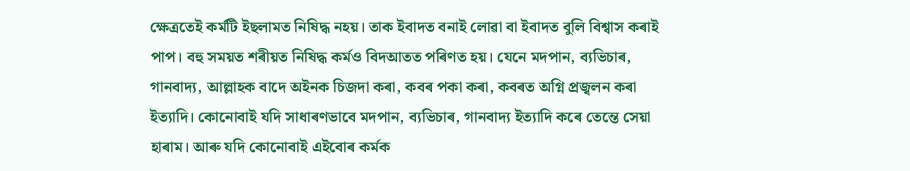ক্ষেত্রতেই কর্মটি ইছলামত নিষিদ্ধ নহয়। তাক ইবাদত বনাই লোৱা বা ইবাদত বুলি বিশ্বাস কৰাই পাপ। বহু সময়ত শৰীয়ত নিষিদ্ধ কর্মও বিদআতত পৰিণত হয়। যেনে মদপান, ব্যভিচাৰ, গানবাদ্য, আল্লাহক বাদে অইনক চিজদা কৰা, কবৰ পকা কৰা, কবৰত অগ্নি প্ৰজ্বলন কৰা ইত্যাদি। কোনোবাই যদি সাধাৰণভাবে মদপান, ব্যভিচাৰ, গানবাদ্য ইত্যাদি কৰে তেন্তে সেয়া হাৰাম। আৰু যদি কোনোবাই এইবোৰ কর্মক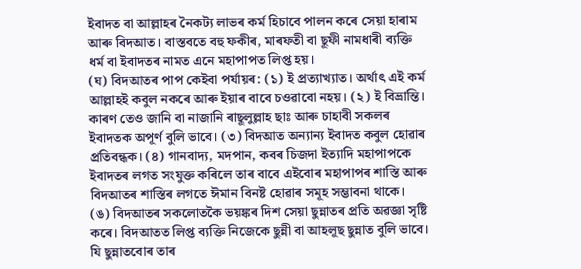ইবাদত বা আল্লাহৰ নৈকট্য লাভৰ কর্ম হিচাবে পালন কৰে সেয়া হাৰাম আৰু বিদআত। বাস্তবতে বহু ফকীৰ, মাৰফতী বা ছূফী নামধাৰী ব্যক্তি ধর্ম বা ইবাদতৰ নামত এনে মহাপাপত লিপ্ত হয়।
(ঘ) বিদআতৰ পাপ কেইবা পর্যায়ৰ: (১) ই প্রত্যাখ্যাত। অর্থাৎ এই কর্ম আল্লাহই কবুল নকৰে আৰু ইয়াৰ বাবে চওৱাবো নহয়। (২) ই বিভ্রান্তি। কাৰণ তেও জানি বা নাজানি ৰাছূলুল্লাহ ছাঃ আৰু চাহাবী সকলৰ ইবাদতক অপূর্ণ বুলি ভাবে। (৩) বিদআত অন্যান্য ইবাদত কবুল হোৱাৰ প্রতিবন্ধক। (৪) গানবাদ্য, মদপান, কবৰ চিজদা ইত্যাদি মহাপাপকে ইবাদতৰ লগত সংযুক্ত কৰিলে তাৰ বাবে এইবোৰ মহাপাপৰ শাস্তি আৰু বিদআতৰ শাস্তিৰ লগতে ঈমান বিনষ্ট হোৱাৰ সমূহ সম্ভাবনা থাকে।
(ঙ) বিদআতৰ সকলোতকৈ ভয়ঙ্কৰ দিশ সেয়া ছুন্নাতৰ প্রতি অৱজ্ঞা সৃষ্টি কৰে। বিদআতত লিপ্ত ব্যক্তি নিজেকে ছুন্নী বা আহলূছ ছুন্নাত বুলি ভাবে। যি ছুন্নাতবোৰ তাৰ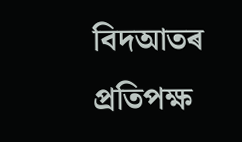বিদআতৰ প্রতিপক্ষ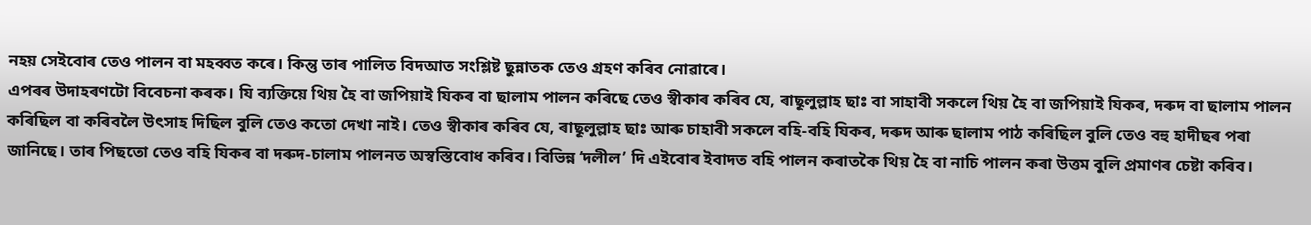নহয় সেইবোৰ তেও পালন বা মহব্বত কৰে। কিন্তু তাৰ পালিত বিদআত সংশ্লিষ্ট ছুন্নাতক তেও গ্রহণ কৰিব নোৱাৰে।
এপৰৰ উদাহৰণটো বিবেচনা কৰক। যি ব্যক্তিয়ে থিয় হৈ বা জপিয়াই যিকৰ বা ছালাম পালন কৰিছে তেও স্বীকাৰ কৰিব যে, ৰাছূলুল্লাহ ছাঃ বা সাহাবী সকলে থিয় হৈ বা জপিয়াই যিকৰ, দৰুদ বা ছালাম পালন কৰিছিল বা কৰিবলৈ উৎসাহ দিছিল বুলি তেও কতো দেখা নাই। তেও স্বীকাৰ কৰিব যে, ৰাছূলুল্লাহ ছাঃ আৰু চাহাবী সকলে বহি-বহি যিকৰ, দৰুদ আৰু ছালাম পাঠ কৰিছিল বুলি তেও বহু হাদীছৰ পৰা জানিছে। তাৰ পিছতো তেও বহি যিকৰ বা দৰুদ-চালাম পালনত অস্বস্তিবোধ কৰিব। বিভিন্ন ‘দলীল’ দি এইবোৰ ইবাদত বহি পালন কৰাতকৈ থিয় হৈ বা নাচি পালন কৰা উত্তম বুলি প্রমাণৰ চেষ্টা কৰিব।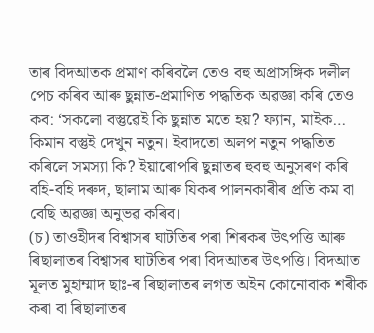তাৰ বিদআতক প্রমাণ কৰিবলৈ তেও বহু অপ্রাসঙ্গিক দলীল পেচ কৰিব আৰু ছুন্নাত-প্রমাণিত পদ্ধতিক অৱজ্ঞা কৰি তেও কব: ‘সকলো বস্তুৱেই কি ছুন্নাত মতে হয়? ফ্যান, মাইক… কিমান বস্তুই দেখুন নতুন। ইবাদতো অলপ নতুন পদ্ধতিত কৰিলে সমস্যা কি? ইয়াৰোপৰি ছুন্নাতৰ হুবহু অনুসৰণ কৰি বহি-বহি দৰুদ, ছালাম আৰু যিকৰ পালনকাৰীৰ প্রতি কম বা বেছি অৱজ্ঞা অনুভৱ কৰিব।
(চ) তাওহীদৰ বিশ্বাসৰ ঘাটতিৰ পৰা শিৰকৰ উৎপত্তি আৰু ৰিছালাতৰ বিশ্বাসৰ ঘাটতিৰ পৰা বিদআতৰ উৎপত্তি। বিদআত মূলত মুহাম্মাদ ছাঃ-ৰ ৰিছালাতৰ লগত অইন কোনোবাক শৰীক কৰা বা ৰিছালাতৰ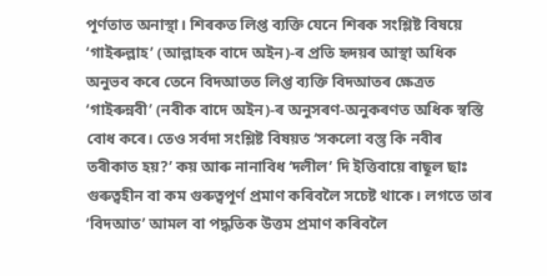পূর্ণতাত অনাস্থা। শিৰকত লিপ্ত ব্যক্তি যেনে শিৰক সংশ্লিষ্ট বিষয়ে ‘গাইৰুল্লাহ’ (আল্লাহক বাদে অইন)-ৰ প্রতি হৃদয়ৰ আস্থা অধিক অনুভব কৰে তেনে বিদআতত লিপ্ত ব্যক্তি বিদআতৰ ক্ষেত্রত ‘গাইৰুন্নবী’ (নবীক বাদে অইন)-ৰ অনুসৰণ-অনুকৰণত অধিক স্বস্তি বোধ কৰে। তেও সর্বদা সংশ্লিষ্ট বিষয়ত ‘সকলো বস্তু কি নবীৰ তৰীকাত হয়?’ কয় আৰু নানাবিধ ‘দলীল’ দি ইত্তিবায়ে ৰাছূল ছাঃ গুৰুত্বহীন বা কম গুৰুত্বপূর্ণ প্রমাণ কৰিবলৈ সচেষ্ট থাকে। লগতে তাৰ ‘বিদআত’ আমল বা পদ্ধতিক উত্তম প্রমাণ কৰিবলৈ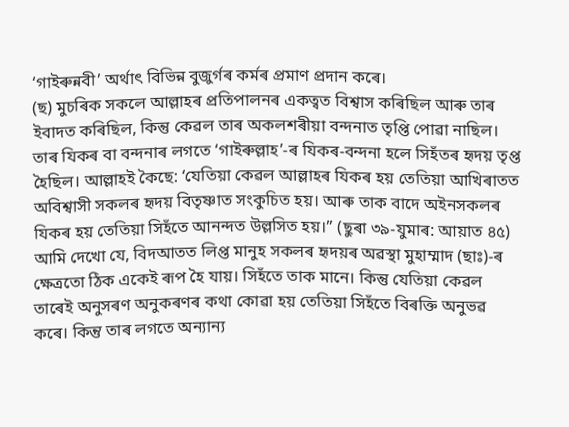‘গাইৰুন্নবী’ অর্থাৎ বিভিন্ন বুজুর্গৰ কর্মৰ প্রমাণ প্রদান কৰে।
(ছ) মুচৰিক সকলে আল্লাহৰ প্রতিপালনৰ একত্বত বিশ্বাস কৰিছিল আৰু তাৰ ইবাদত কৰিছিল, কিন্তু কেৱল তাৰ অকলশৰীয়া বন্দনাত তৃপ্তি পোৱা নাছিল। তাৰ যিকৰ বা বন্দনাৰ লগতে ‘গাইৰুল্লাহ’-ৰ যিকৰ-বন্দনা হলে সিহঁতৰ হৃদয় তৃপ্ত হৈছিল। আল্লাহই কৈছে: ‘যেতিয়া কেৱল আল্লাহৰ যিকৰ হয় তেতিয়া আখিৰাতত অবিশ্বাসী সকলৰ হৃদয় বিতৃষ্ণাত সংকুচিত হয়। আৰু তাক বাদে অইনসকলৰ যিকৰ হয় তেতিয়া সিহঁতে আনন্দত উল্লসিত হয়।” (ছুৰা ৩৯-যুমাৰ: আয়াত ৪৫) আমি দেখো যে, বিদআতত লিপ্ত মানুহ সকলৰ হৃদয়ৰ অৱস্থা মুহাম্মাদ (ছাঃ)-ৰ ক্ষেত্রতো ঠিক একেই ৰূপ হৈ যায়। সিহঁতে তাক মানে। কিন্তু যেতিয়া কেৱল তাৰেই অনুসৰণ অনুকৰণৰ কথা কোৱা হয় তেতিয়া সিহঁতে বিৰক্তি অনুভৱ কৰে। কিন্তু তাৰ লগতে অন্যান্য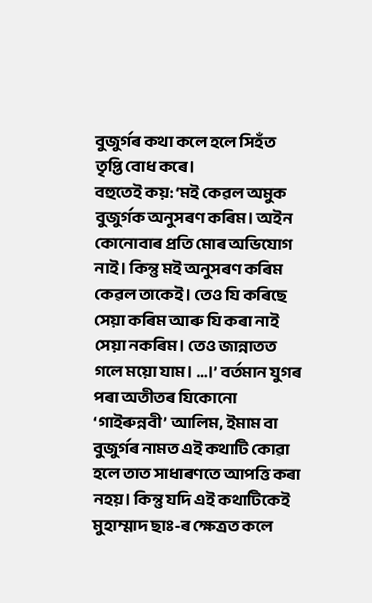বুজুর্গৰ কথা কলে হলে সিহঁত তৃপ্তি বোধ কৰে।
বহুতেই কয়: ‘মই কেৱল অমুক বুজুর্গক অনুসৰণ কৰিম। অইন কোনোবাৰ প্ৰতি মোৰ অভিযোগ নাই। কিন্তু মই অনুসৰণ কৰিম কেৱল তাকেই। তেও যি কৰিছে সেয়া কৰিম আৰু যি কৰা নাই সেয়া নকৰিম। তেও জান্নাতত গলে ময়ো যাম। …।’ বর্তমান যুগৰ পৰা অতীতৰ যিকোনো ‘গাইৰুন্নবী’ আলিম, ইমাম বা বুজুর্গৰ নামত এই কথাটি কোৱা হলে তাত সাধাৰণতে আপত্তি কৰা নহয়। কিন্তু যদি এই কথাটিকেই মুহাম্মাদ ছাঃ-ৰ ক্ষেত্ৰত কলে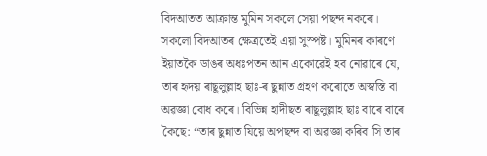বিদআতত আক্রান্ত মুমিন সকলে সেয়া পছন্দ নকৰে।
সকলো বিদআতৰ ক্ষেত্রতেই এয়া সুস্পষ্ট। মুমিনৰ কাৰণে ইয়াতকৈ ডাঙৰ অধঃপতন আন একোৱেই হব নোৱাৰে যে, তাৰ হৃদয় ৰাছূলুল্লাহ ছাঃ-ৰ ছুন্নাত গ্রহণ কৰোতে অস্বস্তি বা অৱজ্ঞা বোধ কৰে। বিভিন্ন হাদীছত ৰাছূলুল্লাহ ছাঃ বাৰে বাৰে কৈছে: “তাৰ ছুন্নাত যিয়ে অপছন্দ বা অৱজ্ঞা কৰিব সি তাৰ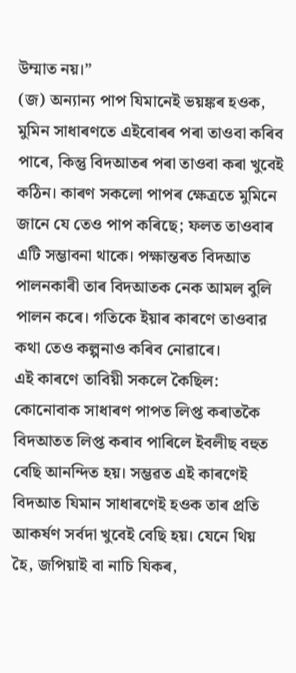উম্মাত নয়।”
(জ) অন্যান্য পাপ যিমানেই ভয়ঙ্কৰ হওক, মুমিন সাধাৰণতে এইবোৰৰ পৰা তাওবা কৰিব পাৰে, কিন্তু বিদআতৰ পৰা তাওবা কৰা খুবেই কঠিন। কাৰণ সকলো পাপৰ ক্ষেত্রতে মুমিনে জানে যে তেও পাপ কৰিছে; ফলত তাওবাৰ এটি সম্ভাবনা থাকে। পক্ষান্তৰত বিদআত পালনকাৰী তাৰ বিদআতক নেক আমল বুলি পালন কৰে। গতিকে ইয়াৰ কাৰণে তাওবার কথা তেও কল্পনাও কৰিব নোৱাৰে।
এই কাৰণে তাবিয়ী সকলে কৈছিল: কোনোবাক সাধাৰণ পাপত লিপ্ত কৰাতকৈ বিদআতত লিপ্ত কৰাব পাৰিলে ইবলীছ বহুত বেছি আনন্দিত হয়। সম্ভৱত এই কাৰণেই বিদআত যিমান সাধাৰণেই হওক তাৰ প্রতি আকর্ষণ সর্বদা খুবেই বেছি হয়। যেনে থিয় হৈ, জপিয়াই বা নাচি যিকৰ,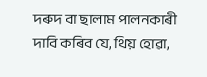দৰুদ বা ছালাম পালনকাৰী দাবি কৰিব যে, থিয় হোৱা,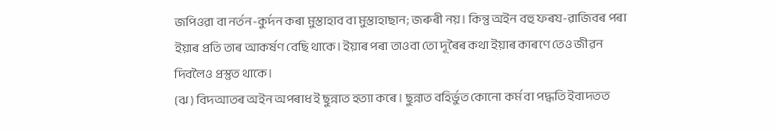জপিওৱা বা নর্তন-কুর্দন কৰা মুস্তাহাব বা মুস্তাহাছান; জৰুৰী নয়। কিন্তু অইন বহু ফৰয-ৱাজিবৰ পৰা ইয়াৰ প্রতি তাৰ আকর্ষণ বেছি থাকে। ইয়াৰ পৰা তাওবা তো দূৰৈৰ কথা ইয়াৰ কাৰণে তেও জীৱন দিবলৈও প্রস্তুত থাকে।
(ঝ) বিদআতৰ অইন অপৰাধ ই ছুন্নাত হত্যা কৰে। ছুন্নাত বহির্ভুত কোনো কর্ম বা পদ্ধতি ইবাদতত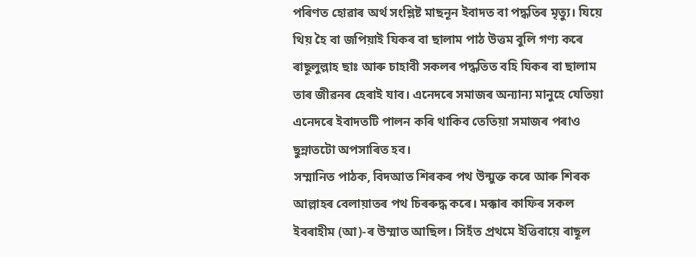পৰিণত হোৱাৰ অর্থ সংশ্লিষ্ট মাছনূন ইবাদত বা পদ্ধতিৰ মৃত্যু। যিয়ে থিয় হৈ বা জপিয়াই যিকৰ বা ছালাম পাঠ উত্তম বুলি গণ্য কৰে ৰাছূলুল্লাহ ছাঃ আৰু চাহাবী সকলৰ পদ্ধতিত বহি যিকৰ বা ছালাম তাৰ জীৱনৰ হেৰাই যাব। এনেদৰে সমাজৰ অন্যান্য মানুহে যেতিয়া এনেদৰে ইবাদতটি পালন কৰি থাকিব তেতিয়া সমাজৰ পৰাও ছুন্নাতটো অপসাৰিত হব।
সম্মানিত পাঠক, বিদআত শিৰকৰ পথ উন্মুক্ত কৰে আৰু শিৰক আল্লাহৰ বেলায়াতৰ পথ চিৰৰুদ্ধ কৰে। মক্কাৰ কাফিৰ সকল ইবৰাহীম (আ)-ৰ উম্মাত আছিল। সিহঁত প্রথমে ইত্তিবায়ে ৰাছূল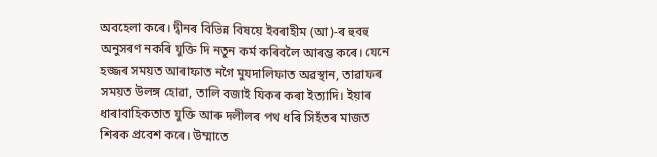অবহেলা কৰে। দ্বীনৰ বিভিন্ন বিষয়ে ইবৰাহীম (আ)-ৰ হুবহু অনুসৰণ নকৰি যুক্তি দি নতুন কর্ম কৰিবলৈ আৰম্ভ কৰে। যেনে হজ্জৰ সময়ত আৰাফাত নগৈ মুযদালিফাত অৱস্থান, তাৱাফৰ সময়ত উলঙ্গ হোৱা, তালি বজাই যিকৰ কৰা ইত্যাদি। ইয়াৰ ধাৰাবাহিকতাত যুক্তি আৰু দলীলৰ পথ ধৰি সিহঁতৰ মাজত শিৰক প্রবেশ কৰে। উম্মাতে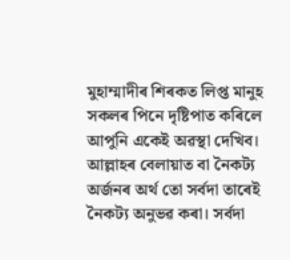মুহাম্মাদীৰ শিৰকত লিপ্ত মানুহ সকলৰ পিনে দৃষ্টিপাত কৰিলে আপুনি একেই অৱস্থা দেখিব।
আল্লাহৰ বেলায়াত বা নৈকট্য অর্জনৰ অর্থ তো সর্বদা তাৰেই নৈকট্য অনুভৱ কৰা। সর্বদা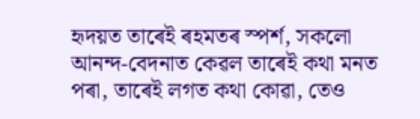হৃদয়ত তাৰেই ৰহমতৰ স্পর্শ, সকলো আনন্দ-বেদনাত কেৱল তাৰেই কথা মনত পৰা, তাৰেই লগত কথা কোৱা, তেও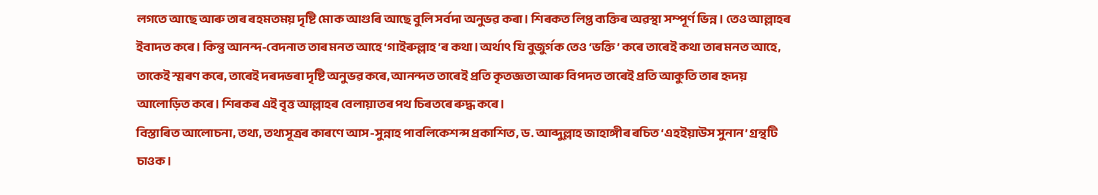লগতে আছে আৰু তাৰ ৰহমতময় দৃষ্টি মোক আগুৰি আছে বুলি সর্বদা অনুভৱ কৰা। শিৰকত লিপ্ত ব্যক্তিৰ অৱস্থা সম্পূর্ণ ভিন্ন। তেও আল্লাহৰ ইবাদত কৰে। কিন্তু আনন্দ-বেদনাত তাৰ মনত আহে ‘গাইৰুল্লাহ’ৰ কথা। অর্থাৎ যি বুজুর্গক তেও ‘ভক্তি’ কৰে তাৰেই কথা তাৰ মনত আহে, তাকেই স্মৰণ কৰে, তাৰেই দৰদভৰা দৃষ্টি অনুভৱ কৰে, আনন্দত তাৰেই প্রতি কৃতজ্ঞতা আৰু বিপদত তাৰেই প্রতি আকুতি তাৰ হৃদয় আলোড়িত কৰে। শিৰকৰ এই বৃত্ত আল্লাহৰ বেলায়াতৰ পথ চিৰতৰে ৰুদ্ধ কৰে।
বিস্তাৰিত আলোচনা, তথ্য, তথ্যসূত্রৰ কাৰণে আস-সুন্নাহ পাবলিকেশন্স প্রকাশিত, ড. আব্দুল্লাহ জাহাঙ্গীৰ ৰচিত ‘এহইয়াউস সুনান’ গ্রন্থটি চাওক।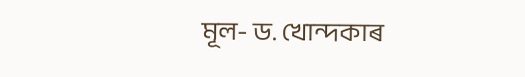মূল- ড. খোন্দকাৰ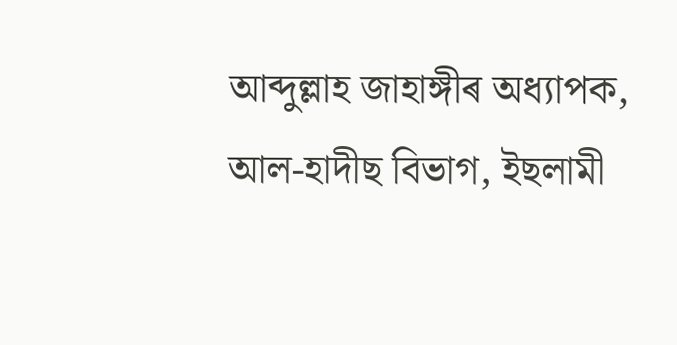আব্দুল্লাহ জাহাঙ্গীৰ অধ্যাপক, আল-হাদীছ বিভাগ, ইছলামী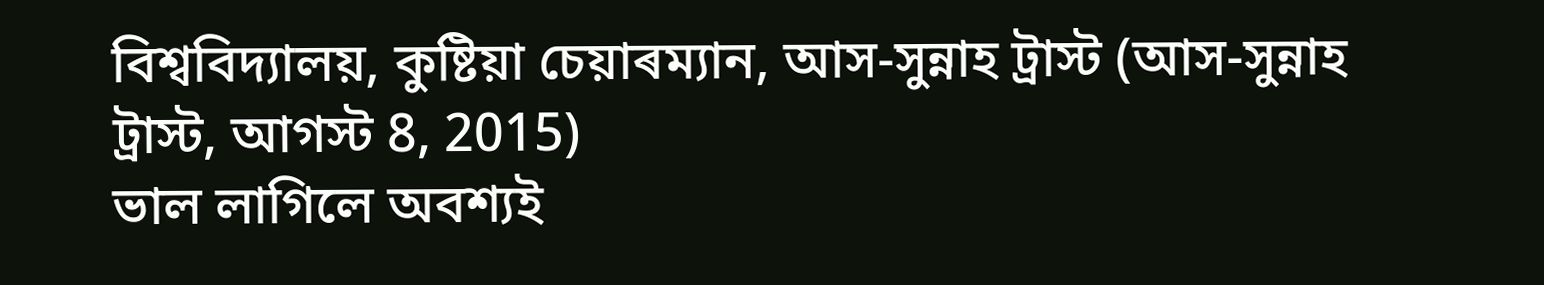বিশ্ববিদ্যালয়, কুষ্টিয়া চেয়াৰম্যান, আস-সুন্নাহ ট্রাস্ট (আস-সুন্নাহ ট্রাস্ট, আগস্ট 8, 2015)
ভাল লাগিলে অবশ্যই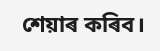শেয়াৰ কৰিব।